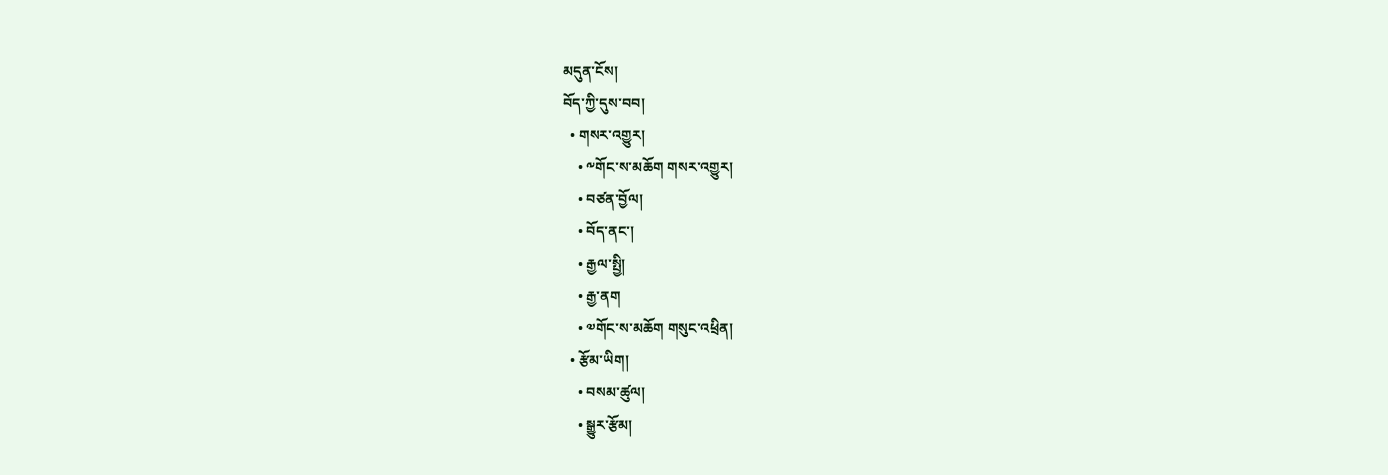མདུན་ངོས།
བོད་ཀྱི་དུས་བབ།
  • གསར་འགྱུར།
    • ༸གོང་ས་མཆོག གསར་འགྱུར།
    • བཙན་བྱོལ།
    • བོད་ནང་།
    • རྒྱལ་སྤྱི།
    • རྒྱ་ནག
    • ༧གོང་ས་མཆོག གསུང་འཕྲིན།
  • རྩོམ་ཡིག།
    • བསམ་ཚུལ།
    • སྒྱུར་རྩོམ།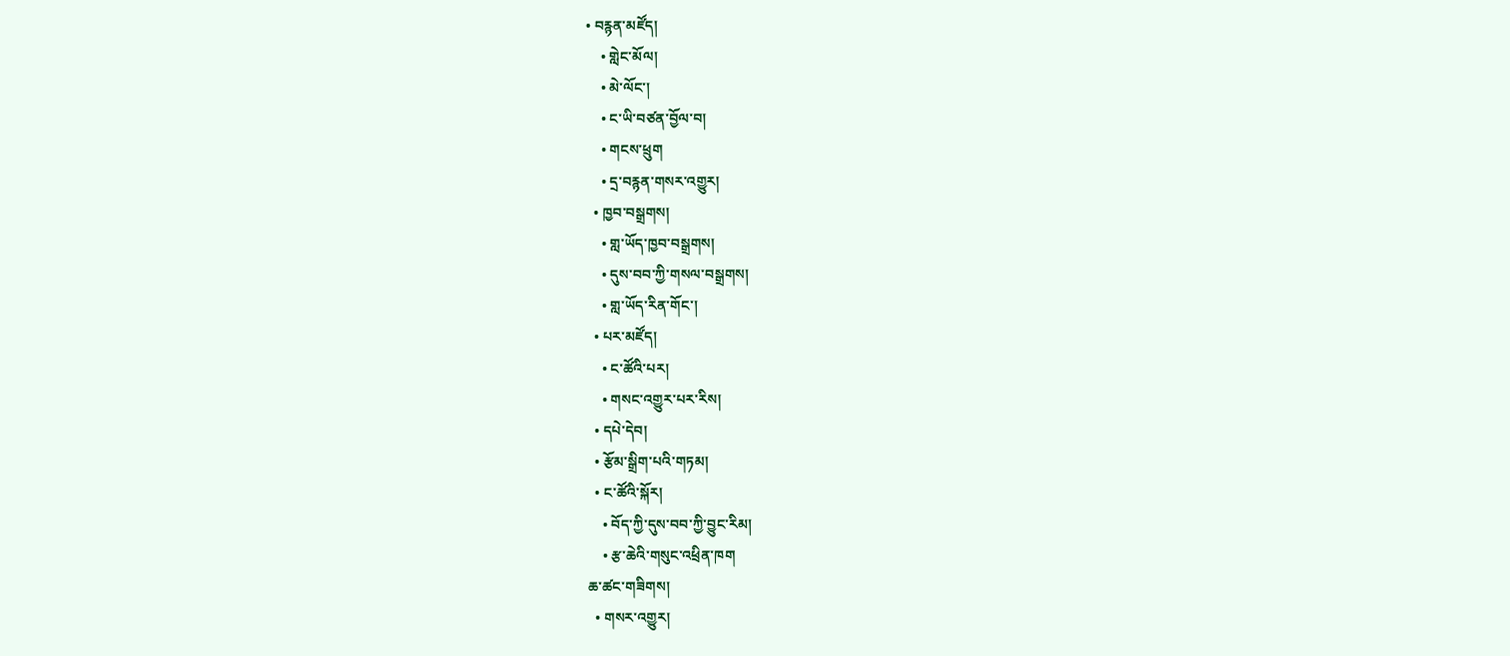• བརྙན་མཛོད།
    • གླེང་མོལ།
    • མེ་ལོང་།
    • ང་ཡི་བཙན་བྱོལ་བ།
    • གངས་ཕྲུག
    • དྲ་བརྙན་གསར་འགྱུར།
  • ཁྱབ་བསྒྲགས།
    • གླ་ཡོད་ཁྱབ་བསྒྲགས།
    • དུས་བབ་ཀྱི་གསལ་བསྒྲགས།
    • གླ་ཡོད་རིན་གོང་།
  • པར་མཛོད།
    • ང་ཚོའི་པར།
    • གསང་འགྱུར་པར་རིས།
  • དཔེ་དེབ།
  • རྩོམ་སྒྲིག་པའི་གཏམ།
  • ང་ཚོའི་སྐོར།
    • བོད་ཀྱི་དུས་བབ་ཀྱི་བྱུང་རིམ།
    • རྩ་ཆེའི་གསུང་འཕྲིན་ཁག
ཆ་ཚང་གཟིགས།
  • གསར་འགྱུར།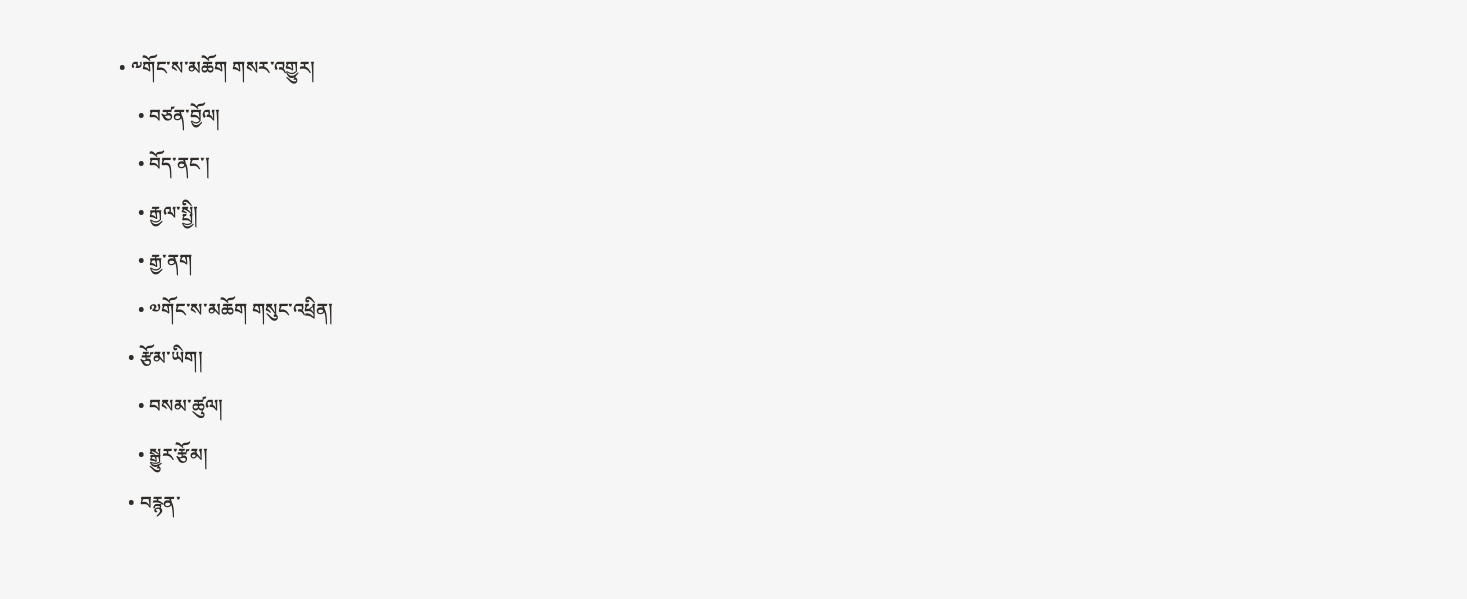• ༸གོང་ས་མཆོག གསར་འགྱུར།
    • བཙན་བྱོལ།
    • བོད་ནང་།
    • རྒྱལ་སྤྱི།
    • རྒྱ་ནག
    • ༧གོང་ས་མཆོག གསུང་འཕྲིན།
  • རྩོམ་ཡིག།
    • བསམ་ཚུལ།
    • སྒྱུར་རྩོམ།
  • བརྙན་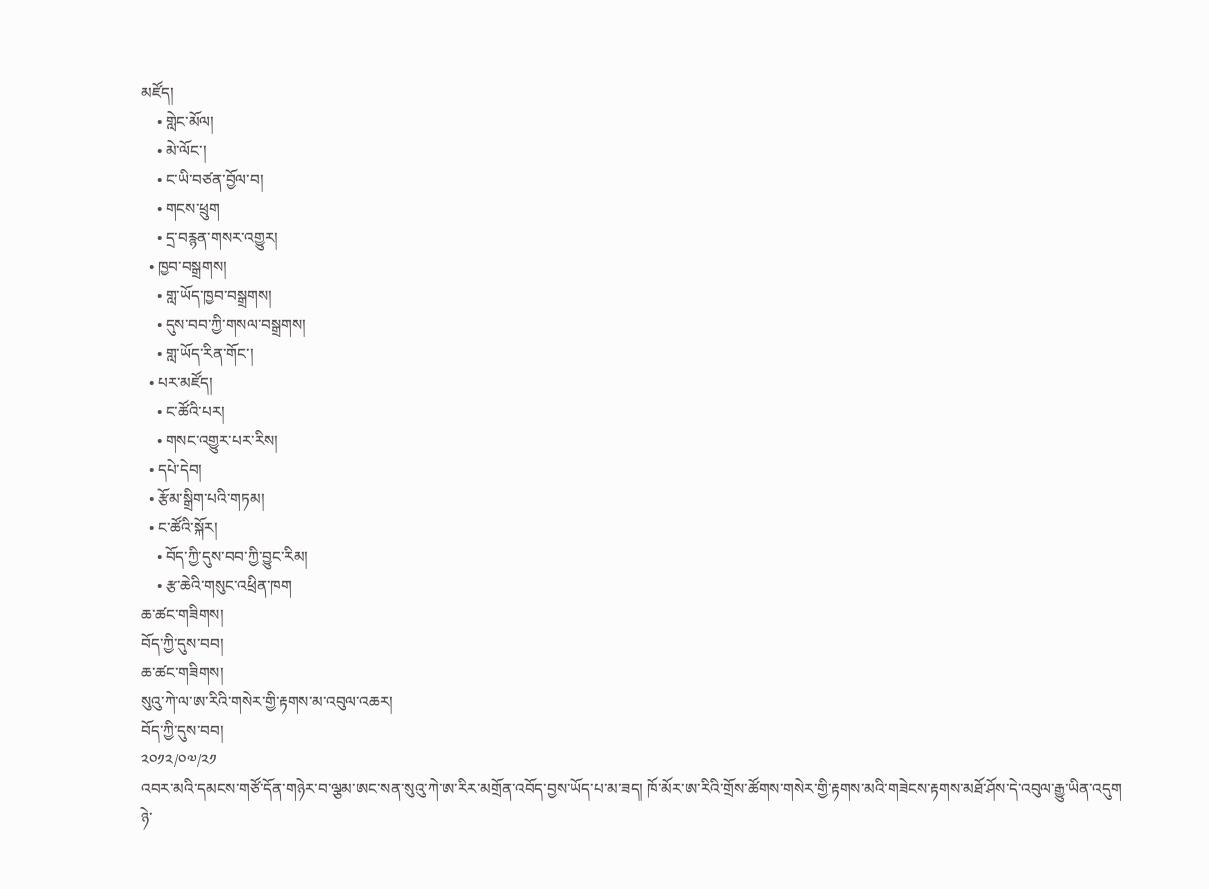མཛོད།
    • གླེང་མོལ།
    • མེ་ལོང་།
    • ང་ཡི་བཙན་བྱོལ་བ།
    • གངས་ཕྲུག
    • དྲ་བརྙན་གསར་འགྱུར།
  • ཁྱབ་བསྒྲགས།
    • གླ་ཡོད་ཁྱབ་བསྒྲགས།
    • དུས་བབ་ཀྱི་གསལ་བསྒྲགས།
    • གླ་ཡོད་རིན་གོང་།
  • པར་མཛོད།
    • ང་ཚོའི་པར།
    • གསང་འགྱུར་པར་རིས།
  • དཔེ་དེབ།
  • རྩོམ་སྒྲིག་པའི་གཏམ།
  • ང་ཚོའི་སྐོར།
    • བོད་ཀྱི་དུས་བབ་ཀྱི་བྱུང་རིམ།
    • རྩ་ཆེའི་གསུང་འཕྲིན་ཁག
ཆ་ཚང་གཟིགས།
བོད་ཀྱི་དུས་བབ།
ཆ་ཚང་གཟིགས།
སུའུ་ཀེ་ལ་ཨ་རིའི་གསེར་གྱི་རྟགས་མ་འབུལ་འཆར།
བོད་ཀྱི་དུས་བབ།
༢༠༡༢/༠༧/༢༡
འབར་མའི་དམངས་གཙོ་དོན་གཉེར་བ་ལྕམ་ཨང་སན་སུའུ་ཀེ་ཨ་རིར་མགྲོན་འབོད་བྱས་ཡོད་པ་མ་ཟད། ཁོ་མོར་ཨ་རིའི་གྲོས་ཚོགས་གསེར་གྱི་རྟགས་མའི་གཟེངས་རྟགས་མཐོ་ཤོས་དེ་འབུལ་རྒྱུ་ཡིན་འདུག
ཉེ་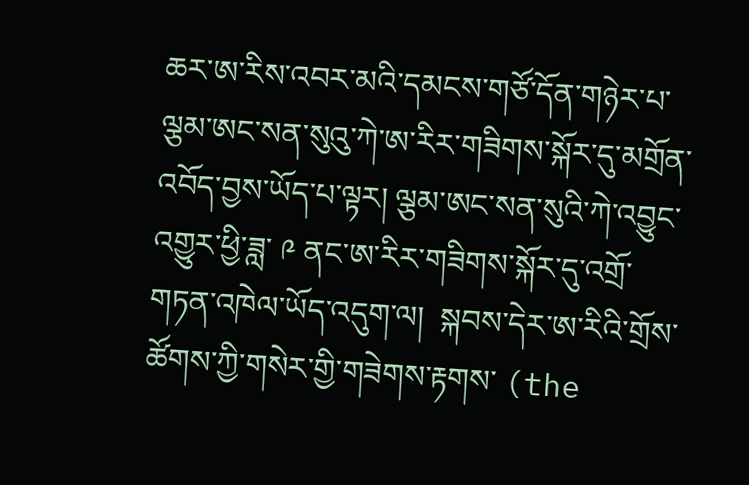ཆར་ཨ་རིས་འབར་མའི་དམངས་གཙོ་དོན་གཉེར་པ་ལྕམ་ཨང་སན་སུའུ་ཀེ་ཨ་རིར་གཟིགས་སྐོར་དུ་མགྲོན་འབོད་བྱས་ཡོད་པ་ལྟར། ལྕམ་ཨང་སན་སུའི་ཀེ་འབྱུང་འགྱུར་ཕྱི་ཟླ་ ༩ ནང་ཨ་རིར་གཟིགས་སྐོར་དུ་འགྲོ་གཏན་འཁེལ་ཡོད་འདུག་ལ།  སྐབས་དེར་ཨ་རིའི་གྲོས་ཚོགས་ཀྱི་གསེར་གྱི་གཟེགས་རྟགས་ (the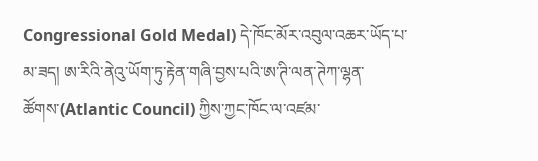Congressional Gold Medal) དེ་ཁོང་མོར་འབུལ་འཆར་ཡོད་པ་མ་ཟད། ཨ་རིའི་ནེའུ་ཡོག་ཏུ་རྟེན་གཞི་བྱས་པའི་ཨ་ཊི་ལན་ཊེཀ་ལྷན་ཚོགས་(Atlantic Council) ཀྱིས་ཀྱང་ཁོང་ལ་འཛམ་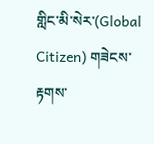གླིང་མི་སེར་(Global Citizen) གཟེངས་རྟགས་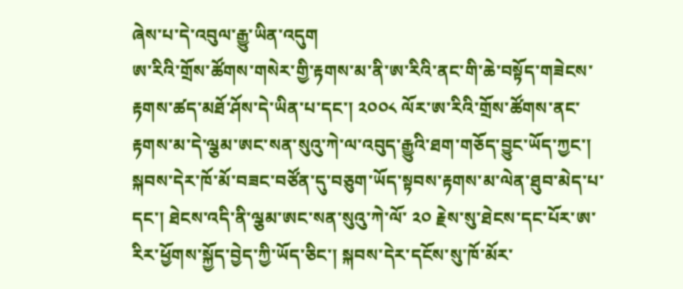ཞེས་པ་དེ་འབུལ་རྒྱུ་ཡིན་འདུག
ཨ་རིའི་གྲོས་ཚོགས་གསེར་གྱི་རྟགས་མ་ནི་ཨ་རིའི་ནང་གི་ཆེ་བསྟོད་གཟེངས་རྟགས་ཚད་མཐོ་ཤོས་དེ་ཡིན་པ་དང་། ༢༠༠༨ ལོར་ཨ་རིའི་གྲོས་ཚོགས་ནང་རྟགས་མ་དེ་ལྕམ་ཨང་སན་སུའུ་ཀེ་ལ་འབུད་རྒྱུའི་ཐག་གཅོད་བྱུང་ཡོད་ཀྱང་། སྐབས་དེར་ཁོ་མོ་བཟང་བཙོན་དུ་བཅུག་ཡོད་སྟབས་རྟགས་མ་ལེན་ཐུབ་མེད་པ་དང་། ཐེངས་འདི་ནི་ལྕམ་ཨང་སན་སུའུ་ཀེ་ལོ་ ༢༠ རྗེས་སུ་ཐེངས་དང་པོར་ཨ་རིར་ཕྱོགས་སྐྱོད་བྱེད་ཀྱི་ཡོད་ཅིང་། སྐབས་དེར་དངོས་སུ་ཁོ་མོར་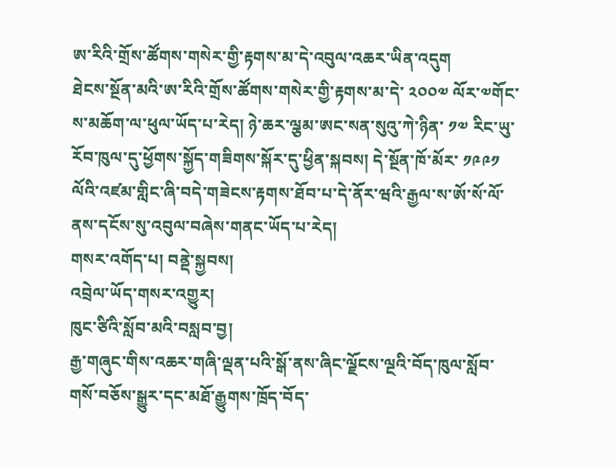ཨ་རིའི་གྲོས་ཚོགས་གསེར་གྱི་རྟགས་མ་དེ་འབུལ་འཆར་ཡིན་འདུག
ཐེངས་སྔོན་མའི་ཨ་རིའི་གྲོས་ཚོགས་གསེར་གྱི་རྟགས་མ་དེ་ ༢༠༠༧ ལོར་༧གོང་ས་མཆོག་ལ་ཕུལ་ཡོད་པ་རེད། ཉེ་ཆར་ལྕམ་ཨང་སན་སུའུ་ཀེ་ཉིན་ ༡༧ རིང་ཡུ་རོབ་ཁུལ་དུ་ཕྱོགས་སྐྱོད་གཟིགས་སྐོར་དུ་ཕྱིན་སྐབས། དེ་སྔོན་ཁོ་མོར་ ༡༩༩༡ ལོའི་འཛམ་གླིང་ཞི་བདེ་གཟེངས་རྟགས་ཐོབ་པ་དེ་ནོར་ཝའི་རྒྱལ་ས་ཨོ་སོ་ལོ་ནས་དངོས་སུ་འབུལ་བཞེས་གནང་ཡོད་པ་རེད།
གསར་འགོད་པ། བནྡེ་སྐྱབས།
འབྲེལ་ཡོད་གསར་འགྱུར།
ཁུང་ཙིའི་སློབ་མའི་བསླབ་བྱ།
རྒྱ་གཞུང་གིས་འཆར་གཞི་ལྡན་པའི་སྒོ་ནས་ཞིང་ལྗོངས་ལྔའི་བོད་ཁུལ་སློབ་གསོ་བཅོས་སྒྱུར་དང་མཐོ་རྒྱུགས་ཁྲོད་བོད་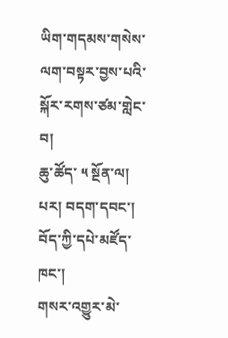ཡིག་གདམས་གསེས་ལག་བསྟར་བྱས་པའི་སྐོར་རགས་ཙམ་གླེང་བ།
ཆུ་ཚོད་ ༥ སྔོན་ལ།
པར། བདག་དབང་། བོད་ཀྱི་དཔེ་མཛོད་ཁང་།
གསར་འགྱུར་མེ་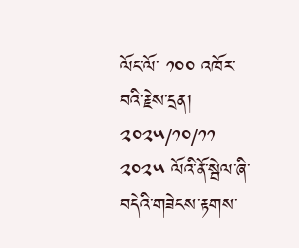ལོང་ལོ་ ༡༠༠ འཁོར་བའི་རྗེས་དྲན།
༢༠༢༥/༡༠/༡༡
༢༠༢༥ ལོའི་ནོ་སྦེལ་ཞི་བདེའི་གཟེངས་རྟགས་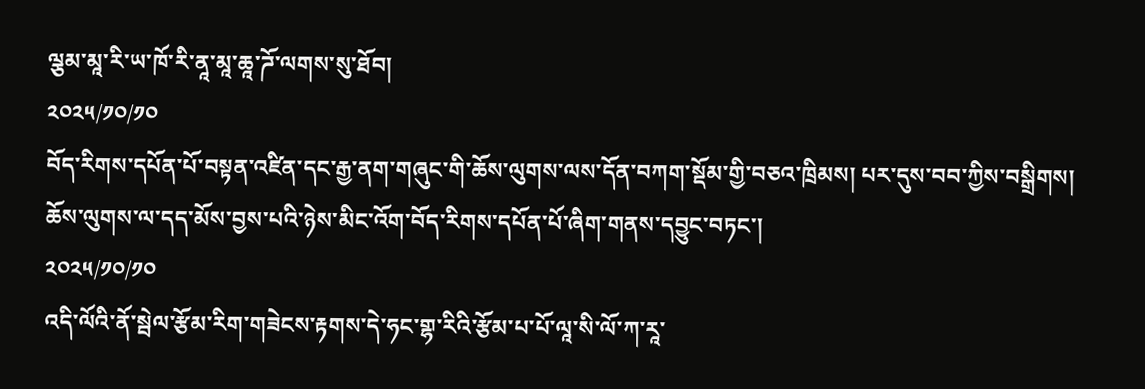ལྕམ་མཱ་རི་ཡ་ཁོ་རི་ནཱ་མཱ་ཆཱ་ཌོ་ལགས་སུ་ཐོབ།
༢༠༢༥/༡༠/༡༠
བོད་རིགས་དཔོན་པོ་བསྟན་འཛིན་དང་རྒྱ་ནག་གཞུང་གི་ཆོས་ལུགས་ལས་དོན་བཀག་སྡོམ་གྱི་བཅའ་ཁྲིམས། པར་དུས་བབ་ཀྱིས་བསྒྲིགས།
ཆོས་ལུགས་ལ་དད་མོས་བྱས་པའི་ཉེས་མིང་འོག་བོད་རིགས་དཔོན་པོ་ཞིག་གནས་དབྱུང་བཏང་།
༢༠༢༥/༡༠/༡༠
འདི་ལོའི་ནོ་སྦེལ་རྩོམ་རིག་གཟེངས་རྟགས་དེ་ཧང་གྷ་རིའི་རྩོམ་པ་པོ་ལཱ་སི་ལོ་ཀ་རཱ་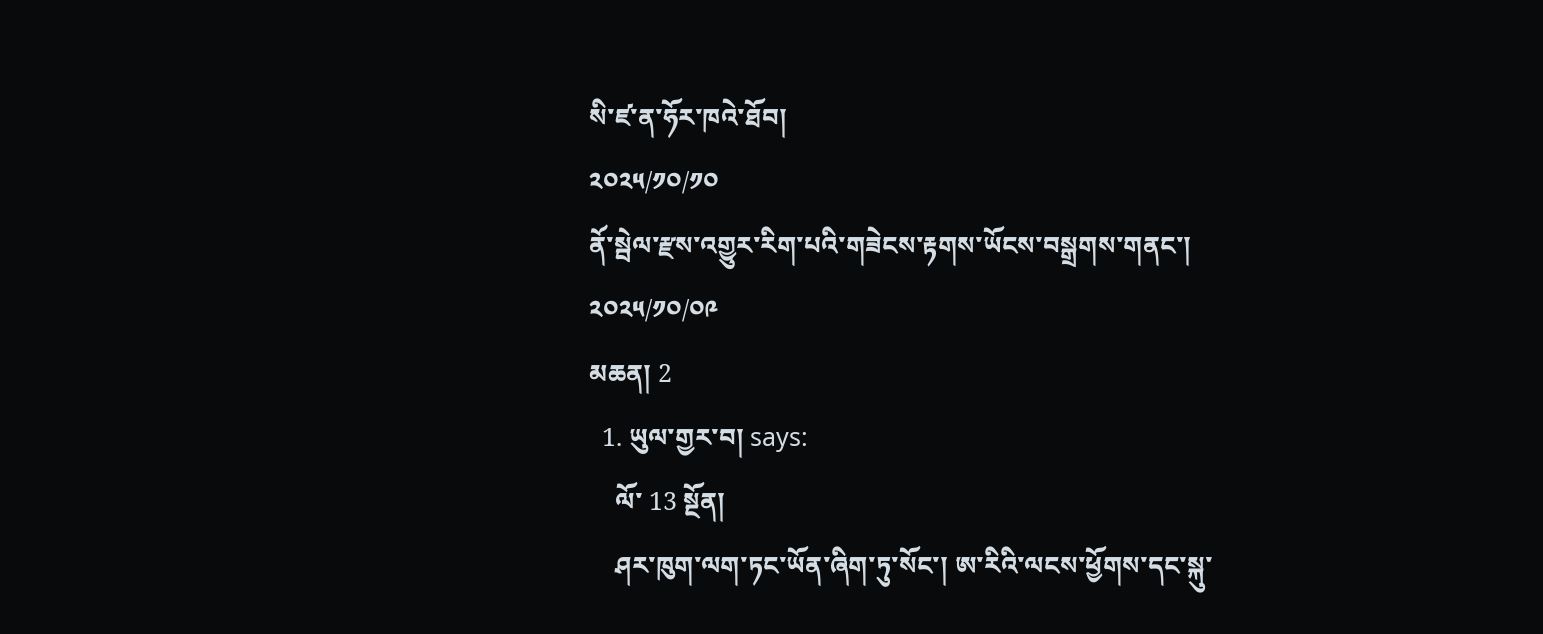སི་ཛ་ན་ཧོར་ཁའེ་ཐོབ།
༢༠༢༥/༡༠/༡༠
ནོ་སྦེལ་རྫས་འགྱུར་རིག་པའི་གཟེངས་རྟགས་ཡོངས་བསྒྲགས་གནང་།
༢༠༢༥/༡༠/༠༩
མཆན། 2
  1. ཡུལ་གྱར་བ། says:
    ལོ་ 13 སྔོན།
    ཤར་ཁུག་ལག་ཏང་ཡོན་ཞིག་ཏུ་སོང་། ཨ་རིའི་ལངས་ཕྱོགས་དང་སྐུ་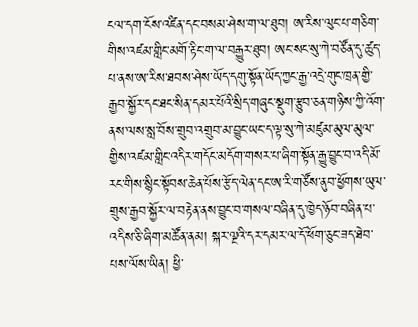ངལ་དག་ངོས་འཛིན་དང་བསམ་ཤེས་ག་ལ་ཐུབ། ཨ་རིས་ལུང་པ་གཅིག་གིས་འཛམ་གླིང་མགོ་རྟིང་ག་ལ་བརྒྱུར་ཐུབ། ཨང་སང་སུ་ཀེ་བཙོན་དུ་ཚུད་པ་ནས་ཨ་རིས་ཐབས་ཤེས་ཡོད་དགུ་སྟོན་ཡོད་ཀྱང་རྒྱ་འདྲེ་གུང་ཁྲན་གྱི་རྒྱབ་སྐྱོར་དང་ཐང་སིན་དམར་པོའི་སྲིད་གཞུང་སྡུག་རྩུབ་ཅན་གཉིས་ཀྱི་འོག་ནས་ལས་སླ་བོས་གྲུབ་འགྲུབ་མ་བྱུང་ཡང་ད་ལྟ་སུ་ཀེ་མཛུམ་མུལ་མུལ་གྱིས་འཛམ་གླིང་འདིར་གདོང་མདོག་གསར་པ་ཞིག་སྟོན་རྒྱུ་བྱུང་བ་འདི་མོ་རང་གིས་སྙིང་སྟོབས་ཆེན་པོས་རྩོད་ལེན་དང་ཨ་རི་གཙོས་ནུབ་ཕྱོགས་ཡུལ་གྲུས་རྒྱབ་སྐྱོར་ལ་བརྟེན་ནས་བྱུང་བ་གསལ་བཞིན་དུ་ཁྱེད་ཉོབ་བཞིན་པ་འདིས་ཅི་ཞིག་མཚོན་ནམ། སྐར་ལྔའི་དར་དམར་ལ་དོ་ཕོག་ཅུང་ཟད་ཐེབ་པས་ལོས་ཡིན། ཕྱི་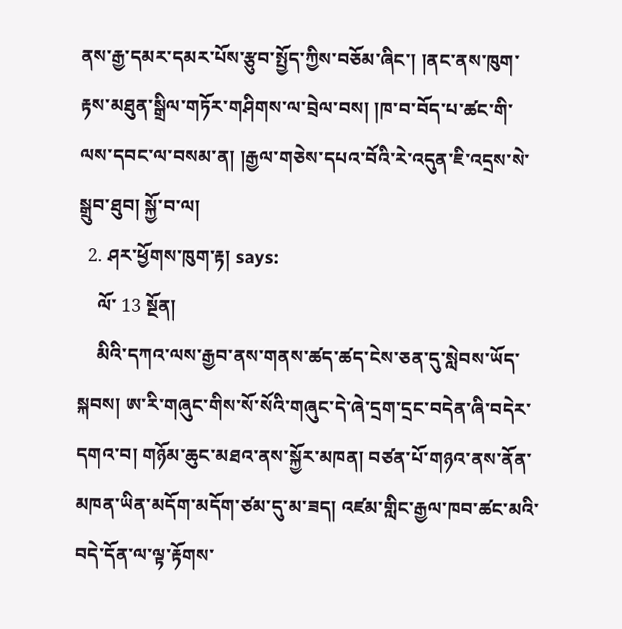ནས་རྒྱ་དམར་དམར་པོས་རྩུབ་སྤྱོད་ཀྱིས་བཅོམ་ཞིང་། །ནང་ནས་ཁུག་རྟས་མཐུན་སྒྲིལ་གཏོར་གཤིགས་ལ་བྲེལ་བས། །ཁ་བ་བོད་པ་ཚང་གི་ལས་དབང་ལ་བསམ་ན། །རྒྱལ་གཅེས་དཔའ་བོའི་རེ་འདུན་ཇི་འདྲས་སེ་སྒྲུབ་ཐུབ། སྐྱོ་བ་ལ།
  2. ཤར་ཕྱོགས་ཁུག་རྟ། says:
    ལོ་ 13 སྔོན།
    མིའི་དཀའ་ལས་རྒྱབ་ནས་གནས་ཚད་ཚད་ངེས་ཅན་དུ་སླེབས་ཡོད་སྐབས། ཨ་རི་གཞུང་གིས་སོ་སོའི་གཞུང་དེ་ཞེ་དྲག་དྲང་བདེན་ཞི་བདེར་དགའ་བ། གཉོམ་ཆུང་མཐའ་ནས་སྐྱོར་མཁན། བཙན་པོ་གཉའ་ནས་ནོན་མཁན་ཡིན་མདོག་མདོག་ཙམ་དུ་མ་ཟད། འཛམ་གླིང་རྒྱལ་ཁབ་ཚང་མའི་བདེ་དོན་ལ་ལྟ་རྟོགས་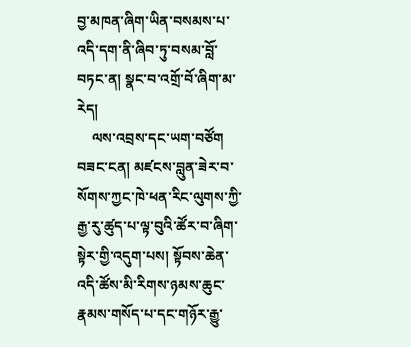བྱ་མཁན་ཞིག་ཡིན་བསམས་པ་འདི་དག་ནི་ཞིབ་ཏུ་བསམ་བློ་བཏང་ན། སྣང་བ་འགྲོ་བོ་ཞིག་མ་རེད།
    ལས་འབྲས་དང་ཡག་བཙོག བཟང་ངན། མཛངས་བླུན་ཟེར་བ་སོགས་ཀྱང་ཁེ་ཕན་རིང་ལུགས་ཀྱི་རྒྱ་རུ་ཚུད་པ་ལྟ་བུའི་ཚོར་བ་ཞིག་སྟེར་གྱི་འདུག་པས། སྟོབས་ཆེན་འདི་ཚོས་མི་རིགས་ཉམས་ཆུང་རྣམས་གསོད་པ་དང་གཉོར་རྒྱུ་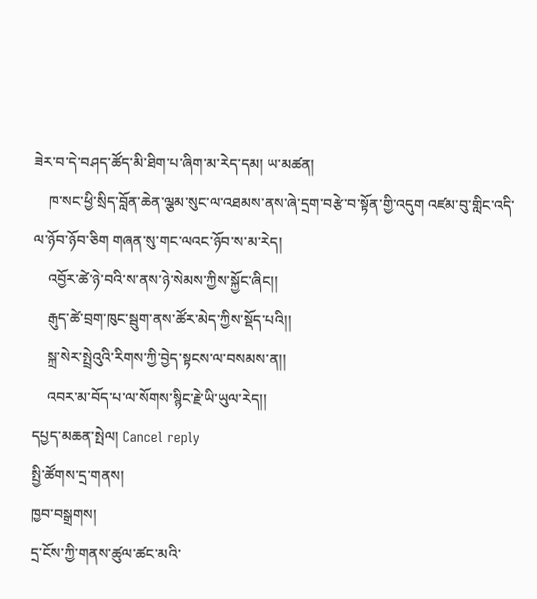ཟེར་བ་དེ་བཤད་ཚོད་མི་ཐིག་པ་ཞིག་མ་རེད་དམ། ཡ་མཚན།
    ཁ་སང་ཕྱི་སྲིད་བློན་ཆེན་ལྕམ་སུང་ལ་འཐམས་ནས་ཞེ་དྲག་བརྩེ་བ་སྟོན་གྱི་འདུག འཛམ་བུ་གླིང་འདི་ལ་ཉོབ་ཉོབ་ཅིག གཞན་སུ་གང་ལའང་ཉོབ་ས་མ་རེད།
    འབྱོར་ཚེ་ཉེ་བའི་ས་ནས་ཉེ་སེམས་ཀྱིས་སྐྱོང་ཞིང།།
    རྒུད་ཚེ་བྲག་ཁུང་སྦུག་ནས་ཚོར་མེད་ཀྱིས་སྡོད་པའི།།
    སྐྲ་སེར་སྤྲེའུའི་རིགས་ཀྱི་བྱེད་སྟངས་ལ་བསམས་ན།།
    འབར་མ་བོད་པ་ལ་སོགས་སྙིང་རྗེ་ཡི་ཡུལ་རེད།།
དཔྱད་མཆན་སྤེལ། Cancel reply
སྤྱི་ཚོགས་དྲ་གནས།
ཁྱབ་བསྒྲགས།
དྲ་ངོས་ཀྱི་གནས་ཚུལ་ཚང་མའི་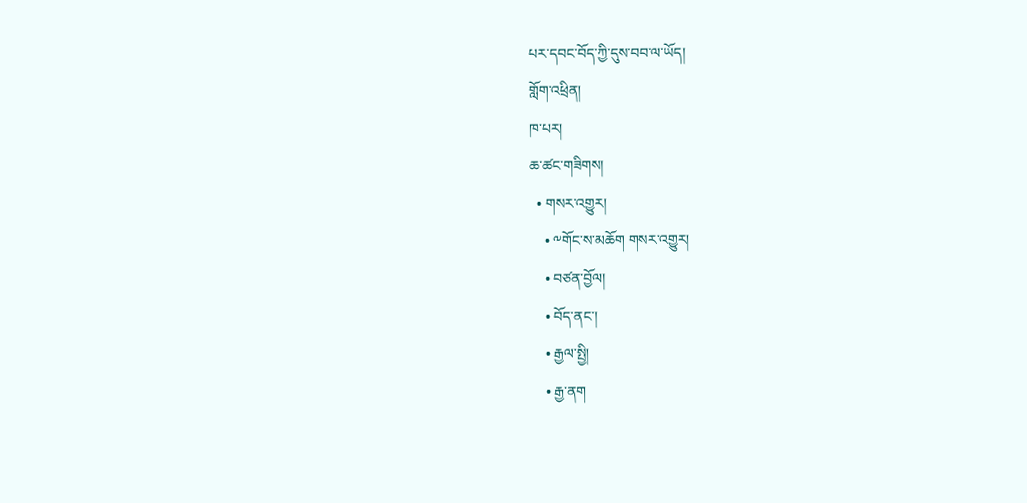པར་དབང་བོད་ཀྱི་དུས་བབ་ལ་ཡོད།
གློག་འཕྲིན།
ཁ་པར།
ཆ་ཚང་གཟིགས།
  • གསར་འགྱུར།
    • ༸གོང་ས་མཆོག གསར་འགྱུར།
    • བཙན་བྱོལ།
    • བོད་ནང་།
    • རྒྱལ་སྤྱི།
    • རྒྱ་ནག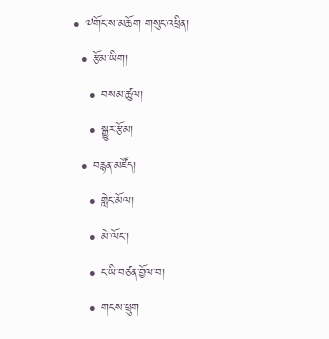• ༧གོང་ས་མཆོག གསུང་འཕྲིན།
  • རྩོམ་ཡིག།
    • བསམ་ཚུལ།
    • སྒྱུར་རྩོམ།
  • བརྙན་མཛོད།
    • གླེང་མོལ།
    • མེ་ལོང་།
    • ང་ཡི་བཙན་བྱོལ་བ།
    • གངས་ཕྲུག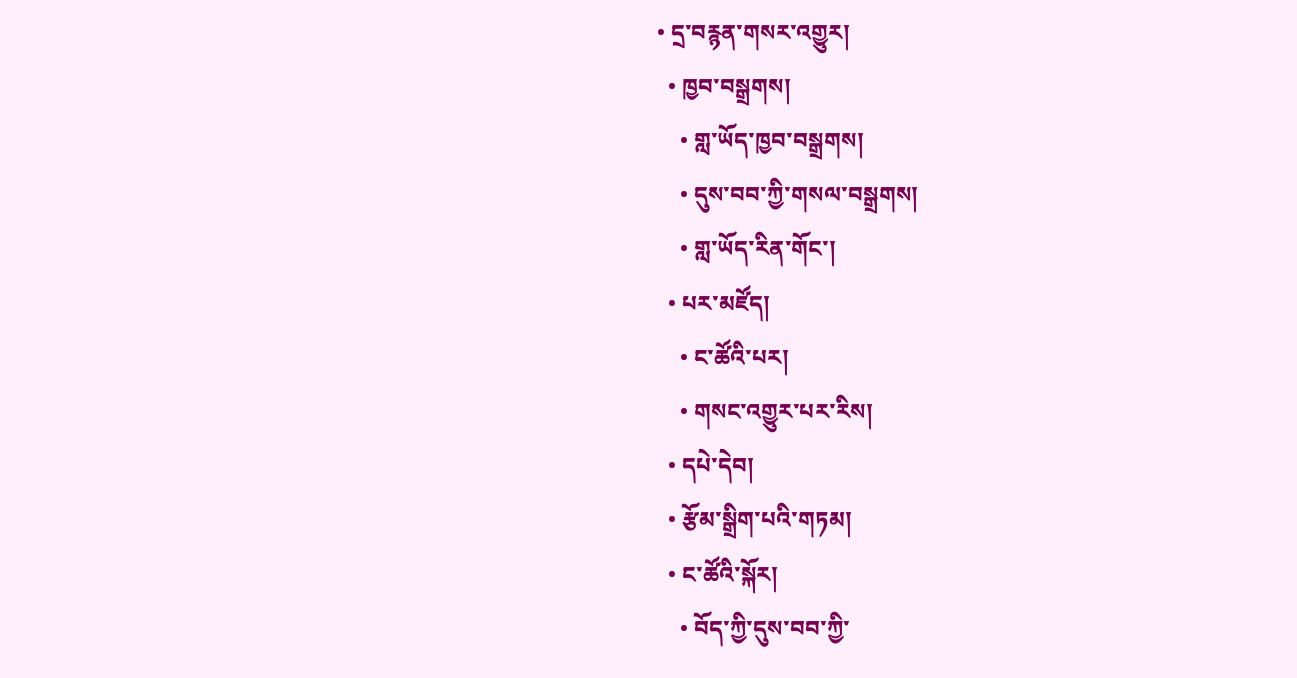• དྲ་བརྙན་གསར་འགྱུར།
  • ཁྱབ་བསྒྲགས།
    • གླ་ཡོད་ཁྱབ་བསྒྲགས།
    • དུས་བབ་ཀྱི་གསལ་བསྒྲགས།
    • གླ་ཡོད་རིན་གོང་།
  • པར་མཛོད།
    • ང་ཚོའི་པར།
    • གསང་འགྱུར་པར་རིས།
  • དཔེ་དེབ།
  • རྩོམ་སྒྲིག་པའི་གཏམ།
  • ང་ཚོའི་སྐོར།
    • བོད་ཀྱི་དུས་བབ་ཀྱི་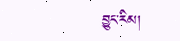བྱུང་རིམ།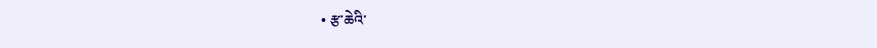• རྩ་ཆེའི་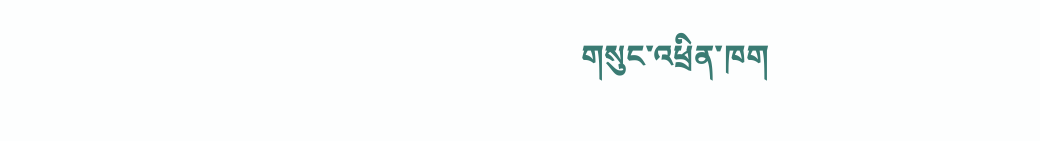གསུང་འཕྲིན་ཁག